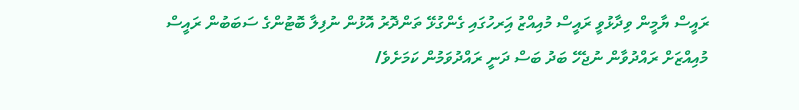ރައީސް ޔާމީން ވިދާޅުވީ ރައީސް މުއިއްޒު އަިރހުގައި ގެންގުޅޭ ތަންދޮރު އޮޅުން ނުފިލާ ބޮޓުންގެ ސަބަބުން ރައީސް މުއިއްޒަށް ރައްދުވާން ނުޖެހޭ ބަދު ބަސް ދަނީ ރައްދުވަމުން ކަމަށެވެ/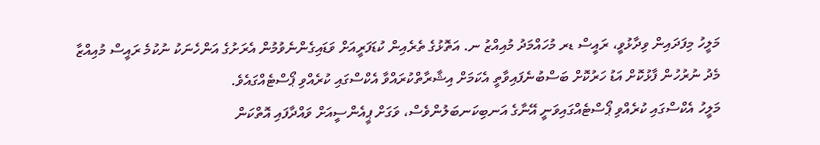މަލީހު މިފަދައިން ވިދާޅުވީ، ރައީސް ޑރ މުހައްމަދު މުއިއްޒު ނ. އަތޮޅުގެ ތެރެއިން ކުޑަފަރީއަށް ވަޑައިގެންނެވުމުން އެރަށުގެ އަންހެނަކު ނުކުމެ ރައީސް މުއިއްޒާ މެދު ނުރުހުން ފާޅުކޮށް އަޑު ހަރުކޮށް ބަސްބުނެފައިވާތީ އެކަމަށް އިޝާރާތްކުރައްވާ އެކްސްގައި ކުރެއްވި ޕޯސްޓެއްގައެވެ.
މަލީހު އެކްސްގައި ކުރެއްވި ޕޯސްޓެއްގައިވަނީ އޭނާގެ އަނބިކަނބަލުންވެސް، ވަގަށް ޕީއެންސީއަށް ވައްދާފައި އޮތްކަން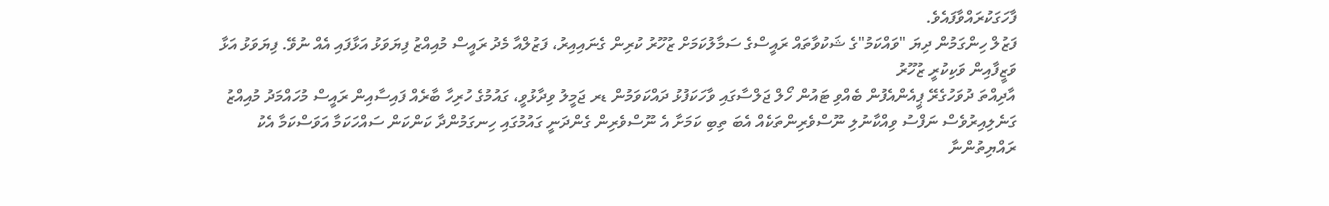ފާހަގަކުރައްވާފައެވެ.
ފަޒުލް ހިންގަމުން ދިޔަ "ވައްކަމު"ގެ ޝަކުވާތައް ރައީސްގެ ސަމާލުކަމަށް ޒުހޫރު ކުރިން ގެނައިއިރު، ފަޒުލްއާ މެދު ރައީސް މުއިއްޒު ފިޔަވަޅު އަޅާފައި އެއް ނުވޭ. ފިޔަވަޅު އަޅާ ވަޒީފާއިން ވަކިކުރީ ޒުހޫރު
އާދިއްތަ ދުވަހުގެރޭ ޕީއެންއެފުން ބެއްވި ޓައުން ހޯލް ޖަލްސާގައި ވާހަކަފުޅު ދައްކަވަމުން ޑރ ޖަމީލު ވިދާޅުވީ، ގައުމުގެ ހުރިހާ ބާރެއް ފައިސާއިން ރައީސް މުހައްމަދު މުއިއްޒު ގަނެލިއިރުވެސް ނަފްސު ވިއްކާނުލި ނޫސްވެރިންތަކެއް އެބަ ތިބި ކަމަށާ އެ ނޫސްވެރިން ގެންދަނީ ގައުމުގައި ހިނގަމުންދާ ކަންކަން ސައްހަކަމާ އަވަސްކަމާ އެކު ރައްޔިތުންނާ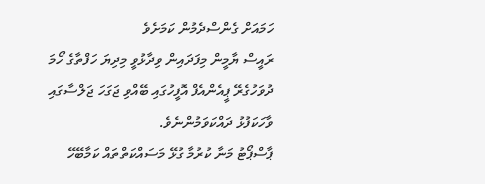ހަމައަށް ގެންސްދެމުން ކަމަށެވެ
ރައީސް ޔާމީން މިފަދައިން ވިދާޅުވީ މިދިޔަ ހަފްތާގެ ހޯމަ ދުވަހުގެރޭ ޕީއެންއެފް އޮފީހުގައި ބޭއްވި ޖަގަހަ ޖަލްސާގައި ވާހަކަފުޅު ދައްކަވަމުންނެވެ.
ޕާސްޕޯޓު މަނާ ކުރުމާ ގުޅޭ މަސައްކަތްތައް ކަމާބޭހޭ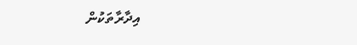އިދާރާތަކުން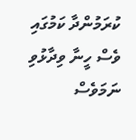ކުރަމުންދާ ކަމުގައި ވެސް ހީނާ ވިދާޅުވި ނަމަވެސް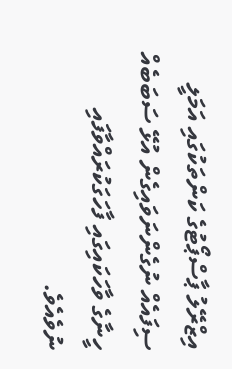އިޒްރޭލު ޕާސްޕޯޓުގެ ކަންތަކުގައި އަމަލީ ސިފައެއް ނުގެންނަވައިގެން އުޅޭ ސަބަބެއް ހީނާގެ ވާހަކައިގައި ފާހަގަކުރައްވާފައި ނުވެއެވެ.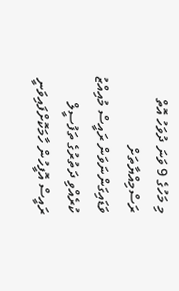މި މަހުގެ 9 ވަނަ ދުވަހު އޮތް ރަސްމިއްޔާތަށް ވަޑައިގަންނަވަން ރައީސް މުއިއްޒު ކުރެއްވި ދަތުރުގެ ތަފުސީލް ރައީސް އޮފީހުން ހާމަކޮށްފައިވަނީ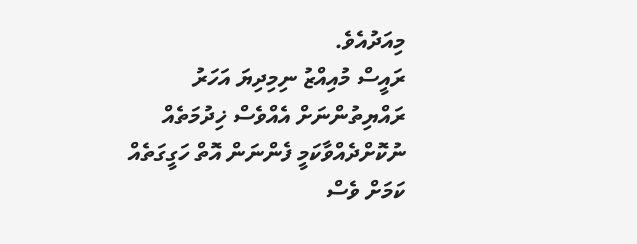މިއަދުއެވެ.
ރައީސް މުއިއްޒު ނިމިދިޔަ އަހަރު ރައްޔިތުންނަށް އެއްވެސް ޚިދުމަތެއް ނުކޮށްދެއްވާކަމީ ފެންނަން އޮތް ހަގީގަތެއް ކަމަށް ވެސް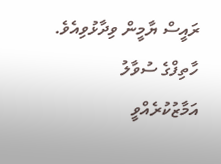ރައީސް ޔާމީން ވިދާޅުވިއެވެ.
ހާތިފްގެ ސުވާލު އަމާޒުކުރެއްވީ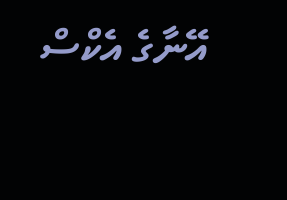އޭނާގެ އެކްސް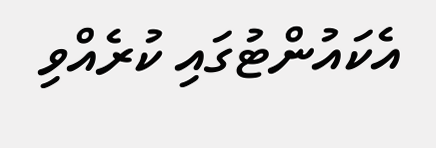އެކައުންޓުގައި ކުރެއްވި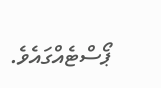ޕޯސްޓެއްގައެވެ.